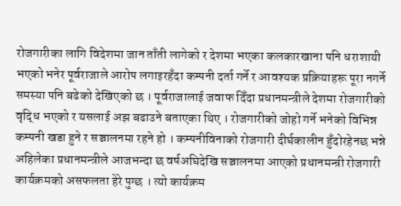रोजगारीका लागि विदेशमा जान ताँती लागेको र देशमा भएका कलकारखाना पनि धराशायी भएको भनेर पूर्वराजाले आरोप लगाइरहँदा कम्पनी दर्ता गर्ने र आवश्यक प्रक्रियाहरू पूरा नगर्ने समस्या पनि बढेको देखिएको छ । पूर्वराजालाई जवाफ दिँदा प्रधानमन्त्रीले देशमा रोजगारीको वृद्धि भएको र यसलाई अझ बढाउने बताएका थिए । रोजगारीको जोहो गर्ने भनेको विभिन्न कम्पनी खडा हुने र सञ्चालनमा रहने हो । कम्पनीविनाको रोजगारी दीर्घकालीन हुँदोरहेनछ भन्ने अहिलेका प्रधानमन्त्रीले आजभन्दा छ वर्षअघिदेखि सञ्चालनमा आएको प्रधानमन्त्री रोजगारी कार्यक्रमको असफलता हेरे पुग्छ । त्यो कार्यक्रम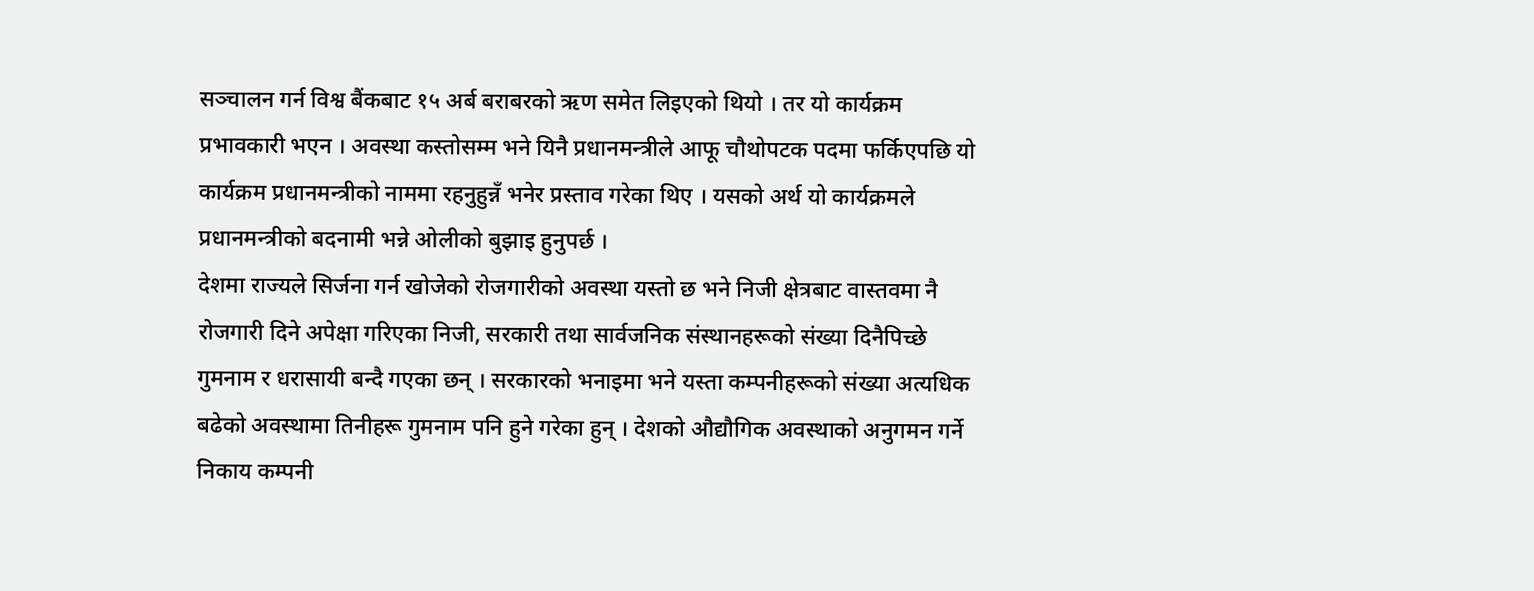सञ्चालन गर्न विश्व बैंकबाट १५ अर्ब बराबरको ऋण समेत लिइएको थियो । तर यो कार्यक्रम प्रभावकारी भएन । अवस्था कस्तोसम्म भने यिनै प्रधानमन्त्रीले आफू चौथोपटक पदमा फर्किएपछि यो कार्यक्रम प्रधानमन्त्रीको नाममा रहनुहुन्नँ भनेर प्रस्ताव गरेका थिए । यसको अर्थ यो कार्यक्रमले प्रधानमन्त्रीको बदनामी भन्ने ओलीको बुझाइ हुनुपर्छ ।
देशमा राज्यले सिर्जना गर्न खोजेको रोजगारीको अवस्था यस्तो छ भने निजी क्षेत्रबाट वास्तवमा नै रोजगारी दिने अपेक्षा गरिएका निजी, सरकारी तथा सार्वजनिक संस्थानहरूको संख्या दिनैपिच्छे गुमनाम र धरासायी बन्दै गएका छन् । सरकारको भनाइमा भने यस्ता कम्पनीहरूको संख्या अत्यधिक बढेको अवस्थामा तिनीहरू गुमनाम पनि हुने गरेका हुन् । देशको औद्यौगिक अवस्थाको अनुगमन गर्ने निकाय कम्पनी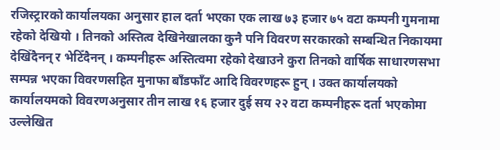रजिस्ट्रारको कार्यालयका अनुसार हाल दर्ता भएका एक लाख ७३ हजार ७५ वटा कम्पनी गुमनामा रहेको देखियो । तिनको अस्तित्व देखिनेखालका कुनै पनि विवरण सरकारको सम्बन्धित निकायमा देखिँदैनन् र भेटिँदैनन् । कम्पनीहरू अस्तित्वमा रहेको देखाउने कुरा तिनको वार्षिक साधारणसभा सम्पन्न भएका विवरणसहित मुनाफा बाँडफाँट आदि विवरणहरू हुन् । उक्त कार्यालयको कार्यालयमको विवरणअनुसार तीन लाख १६ हजार दुई सय २२ वटा कम्पनीहरू दर्ता भएकोमा उल्लेखित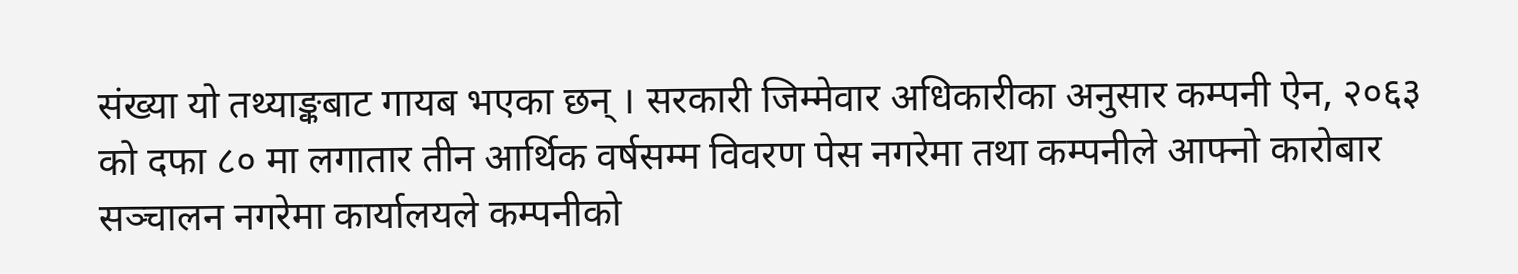संख्या यो तथ्याङ्कबाट गायब भएका छन् । सरकारी जिम्मेवार अधिकारीका अनुसार कम्पनी ऐन, २०६३ को दफा ८० मा लगातार तीन आर्थिक वर्षसम्म विवरण पेस नगरेमा तथा कम्पनीले आफ्नो कारोबार सञ्चालन नगरेमा कार्यालयले कम्पनीको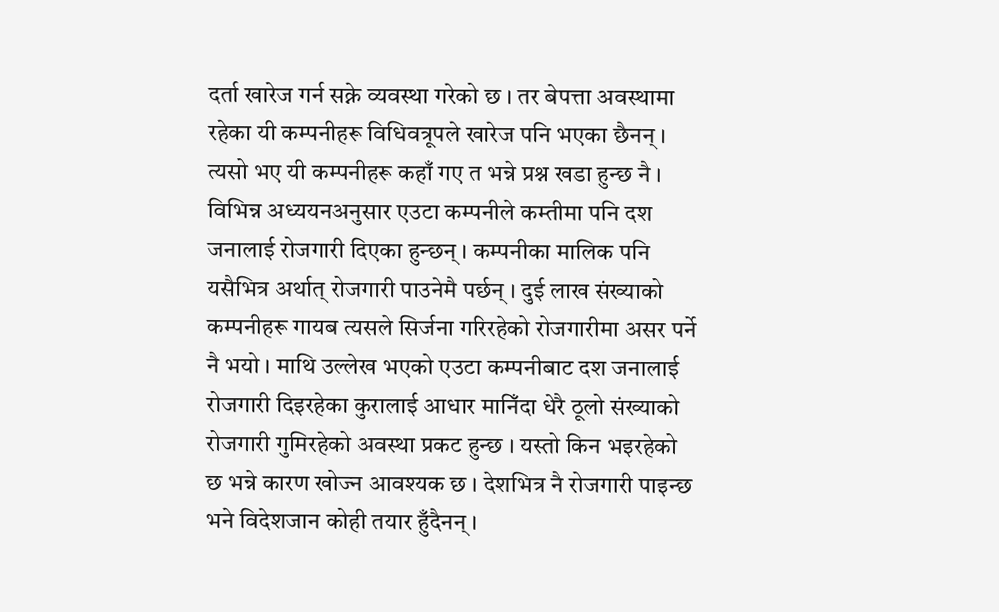दर्ता खारेज गर्न सक्ने व्यवस्था गरेको छ । तर बेपत्ता अवस्थामा रहेका यी कम्पनीहरू विधिवत्रूपले खारेज पनि भएका छैनन् । त्यसो भए यी कम्पनीहरू कहाँ गए त भन्ने प्रश्न खडा हुन्छ नै ।
विभिन्न अध्ययनअनुसार एउटा कम्पनीले कम्तीमा पनि दश जनालाई रोजगारी दिएका हुन्छन् । कम्पनीका मालिक पनि यसैभित्र अर्थात् रोजगारी पाउनेमै पर्छन् । दुई लाख संख्याको कम्पनीहरू गायब त्यसले सिर्जना गरिरहेको रोजगारीमा असर पर्ने नै भयो । माथि उल्लेख भएको एउटा कम्पनीबाट दश जनालाई रोजगारी दिइरहेका कुरालाई आधार मानिँदा धेरै ठूलो संख्याको रोजगारी गुमिरहेको अवस्था प्रकट हुन्छ । यस्तो किन भइरहेको छ भन्ने कारण खोज्न आवश्यक छ । देशभित्र नै रोजगारी पाइन्छ भने विदेशजान कोही तयार हुँदैनन् ।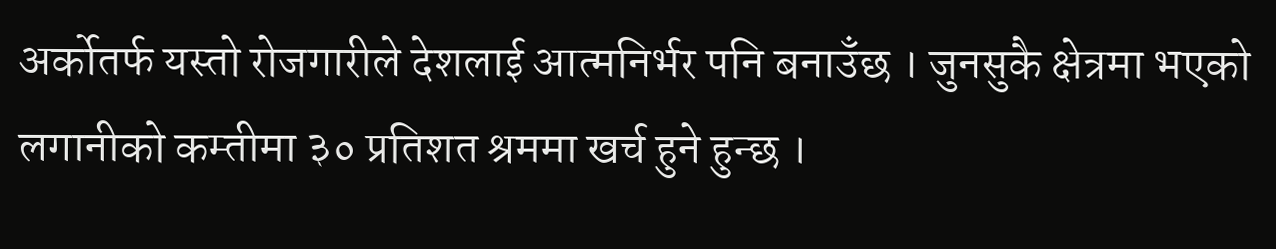अर्कोतर्फ यस्तो रोजगारीले देशलाई आत्मनिर्भर पनि बनाउँछ । जुनसुकै क्षेत्रमा भएको लगानीको कम्तीमा ३० प्रतिशत श्रममा खर्च हुने हुन्छ ।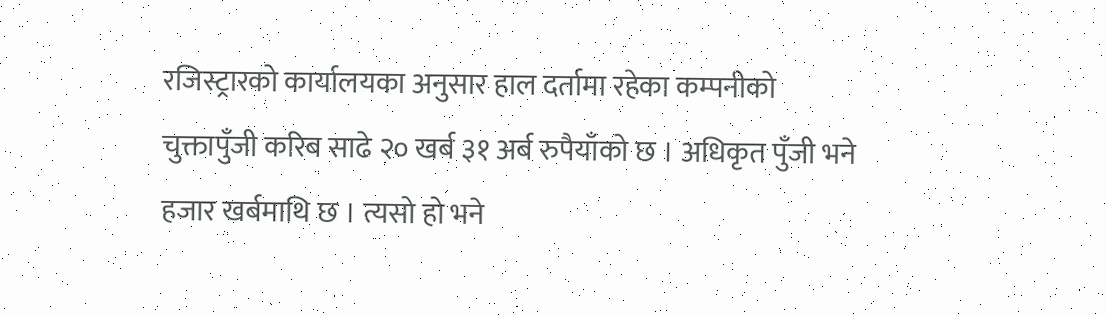रजिस्ट्रारको कार्यालयका अनुसार हाल दर्तामा रहेका कम्पनीको चुक्तापुँजी करिब साढे २० खर्ब ३१ अर्ब रुपैयाँको छ । अधिकृत पुँजी भने हजार खर्बमाथि छ । त्यसो हो भने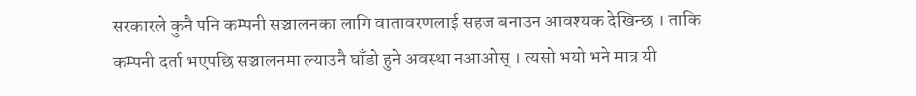सरकारले कुनै पनि कम्पनी सञ्चालनका लागि वातावरणलाई सहज बनाउन आवश्यक देखिन्छ । ताकि कम्पनी दर्ता भएपछि सञ्चालनमा ल्याउनै घाँडो हुने अवस्था नआओस् । त्यसो भयो भने मात्र यी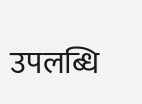उपलब्धि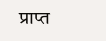प्राप्त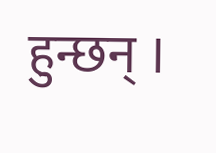हुन्छन् ।